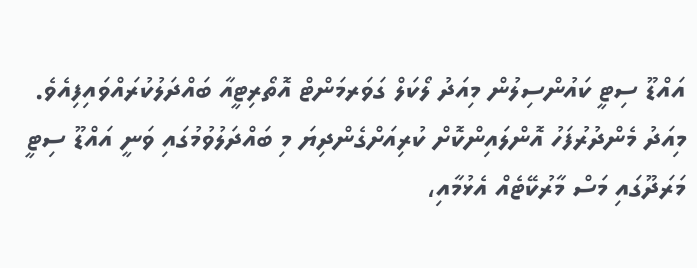އައްޑޫ ސިޓީ ކައުންސިލުން މިއަދު ލޯކަލް ގަވަރމަންޓް އޮތޯރިޓީއާ ބައްދަލުކުރައްވައިފިއެވެ.
މިއަދު މެންދުރުފަހު އޮންލައިންކޮށް ކުރިއަށްގެންދިޔަ މި ބައްދަލުވުމުގައި ވަނީ އައްޑޫ ސިޓީ މަރަދޫގައި މަސް މާރުކޭޓެއް އެޅުމާއި،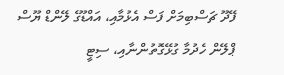ފޭދޫ ޗަސްބިމަށް ފަސް އެޅުމާއި، އައްޑޫގެ ލޭންޑް ޔޫސް ޕްލޭން ހެދުމާ ގުޅޭގޮތުންނާއި، ސިޓީ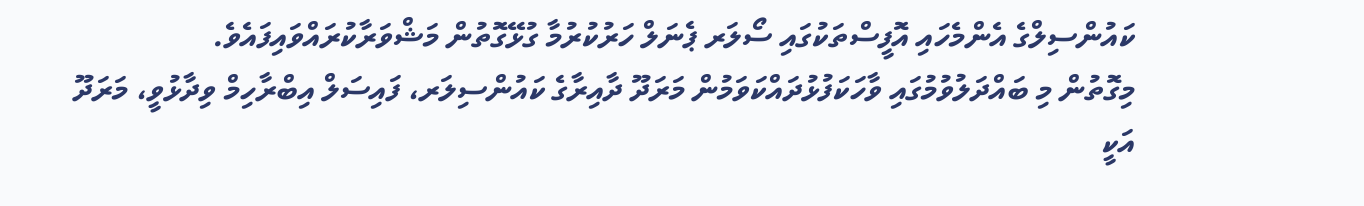ކައުންސިލްގެ އެންމެހައި އޮފީސްތަކުގައި ސޯލަރ ޕެނަލް ހަރުކުރުމާ ގުޅޭގޮތުން މަޝްވަރާކުރައްވައިފައެވެ.
މިގޮތުން މި ބައްދަލުވުމުގައި ވާހަކަފުޅުދައްކަވަމުން މަރަދޫ ދާއިރާގެ ކައުންސިލަރ، ފައިސަލް އިބްރާހިމް ވިދާޅުވީ، މަރަދޫ އަކީ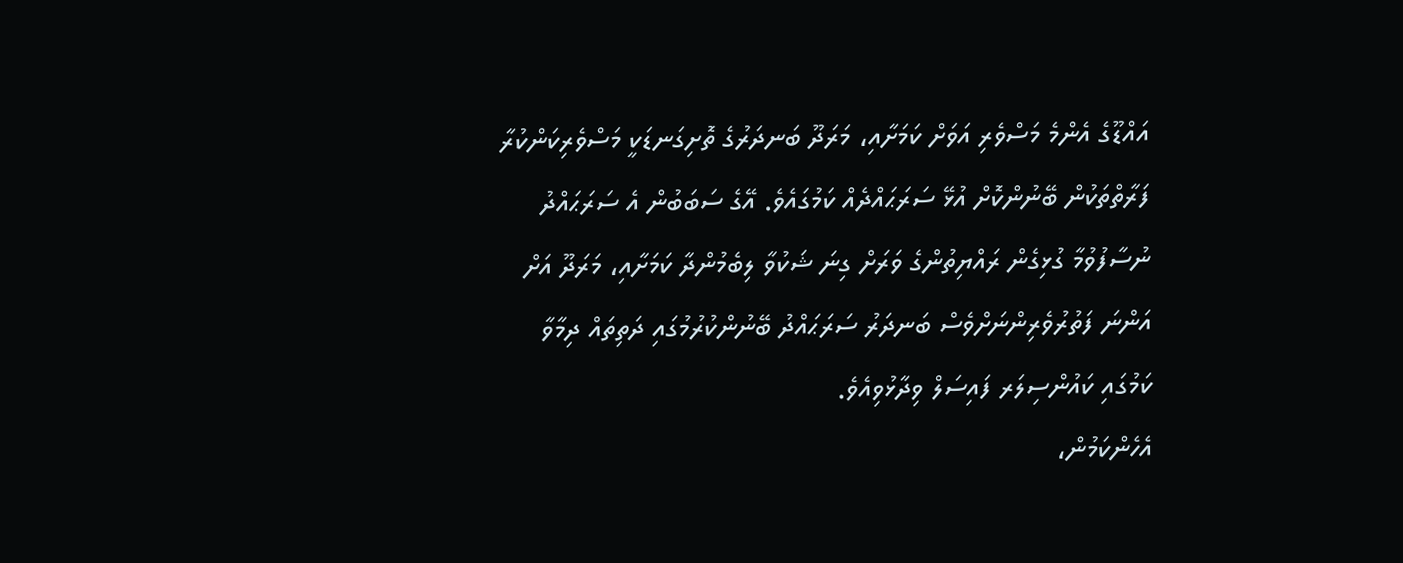އައްޑޫގެ އެންމެ މަސްވެރި އަވަށް ކަމަށާއި، މަރަދޫ ބަނދަރުގެ ތޮށިގަނޑަކީ މަސްވެރިކަންކުރާ ފަރާތްތަކުން ބޭނުންކޮށް އުޅޭ ސަރަޙައްދެއް ކަމުގައެވެ. އޭގެ ސަބަބުން އެ ސަރަޙައްދު ނުސާފުވުމާ ގުޅިގެން ރައްޔިތުންގެ ވަރަށް ގިނަ ޝަކުވާ ލިބެމުންދާ ކަމަށާއި، މަރަދޫ އަށް އަންނަ ފަތުރުވެރިންނަށްވެސް ބަނދަރު ސަރަޙައްދު ބޭނުންކުރުމުގައި ދަތިތައް ދިމާވާ ކަމުގައި ކައުންސިލަރ ފައިސަލް ވިދާޅުވިއެވެ.
އެހެންކަމުން،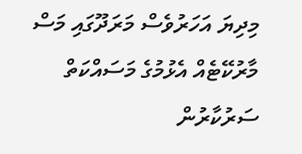މިދިޔަ އަހަރުވެސް މަރަދޫގައި މަސް މާރުކޭޓެއް އެޅުމުގެ މަސައްކަތް ސަރުކާރުން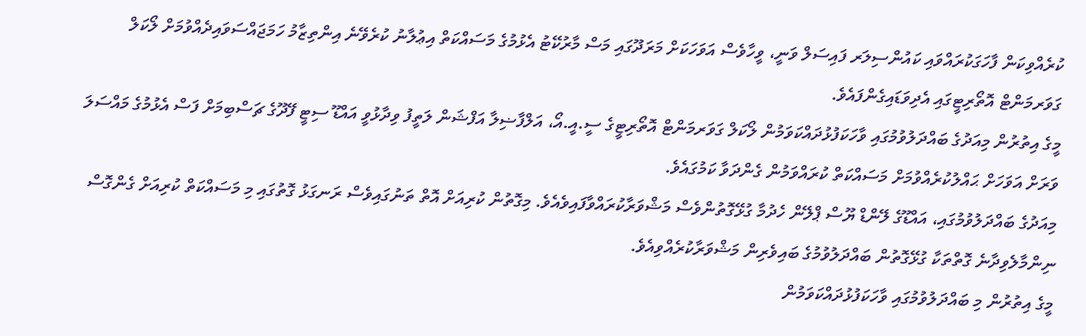ކުރެއްވިކަން ފާހަގަކުރައްވައި ކައުންސިލަރ ފައިސަލް ވަނީ، ވީހާވެސް އަވަހަކަށް މަރަދޫގައި މަސް މާރުކޭޓު އެޅުމުގެ މަސައްކަތް އިޢުލާނު ކުރެވޭނެ އިންތިޒާމު ހަމަޖައްސަވައިދެއްވުމަށް ލޯކަލް ގަވަރމަންޓް އޮތޯރިޓީގައި އެދިވަޑައިގެންފައެވެ.
މީގެ އިތުރުން މިއަދުގެ ބައްދަލުވުމުގައި ވާހަކަފުޅުދައްކަވަމުން ލޯކަލް ގަވަރމަންޓް އޮތޯރިޓީގެ ސީ.އީ.އޯ، އަލްފާޟިލާ އަފްޝަން ލަތީފު ވިދާޅުވީ އައްޑޫ ސިޓީ ފޭދޫގެ ޗަސްބިމަށް ފަސް އެޅުމުގެ މައްސަލަ ވަރަށް އަވަހަށް ޙައްލުކުރެއްވުމަށް މަސައްކަތް ކުރައްވަމުން ގެންދަވާ ކަމުގައެވެ.
މިއަދުގެ ބައްދަލުވުމުގައި، އައްޑޫގެ ލޭންޑް ޔޫސް ޕްލޭން ހެދުމާ ގުޅޭގޮތުންވެސް މަޝްވަރާކުރައްވާފައިވެއެވެ. މިގޮތުން ކުރިއަށް އޮތް ތަނުގައިވެސް ރަނގަޅު ގޮތުގައި މި މަސައްކަތް ކުރިއަށް ގެންގޮސް ނިންމާލެވިދާނެ ގޮތްތަކާ ގުޅޭގޮތުން ބައްދަލުވުމުގެ ބައިވެރިން މަޝްވަރާކުރެއްވިއެވެ.
މީގެ އިތުރުން މި ބައްދަލުވުމުގައި ވާހަކަފުޅުދައްކަވަމުން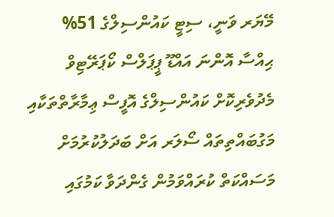މޭޔަރ ވަނީ، ސިޓީ ކައުންސިލްގެ 51% ޙިއްސާ އޮންނަ އައްޑޫ ޕީޕަލްސް ކޯޕަރޭޓިވް މެދުވެރިކޮށް ކައުންސިލްގެ އޮފީސް ޢިމާރާތްތަކާއި މަގުބައްތިތައް ސޯލަރ އަށް ބަދަލުކުރުމަށް މަސައްކަތް ކުރައްވަމުން ގެންދަވާ ކަމުގައި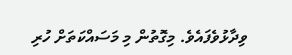ވިދާޅުވެފައެވެ. މިގޮތުން މި މަސައްކަތަށް ހުރި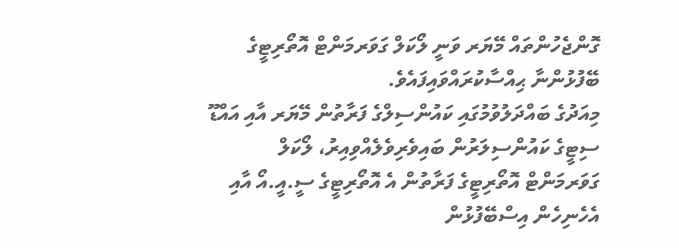ގޮންޖެހުންތައް މޭޔަރ ވަނީ ލޯކަލް ގަވަރމަންޓް އޮތޯރިޓީގެ ބޭފުޅުންނާ ޙިއްސާކުރައްވައިފައެވެ.
މިއަދުގެ ބައްދަލުވުމުގައި ކައުންސިލްގެ ފަރާތުން މޭޔަރ އާއި އައްޑޫ ސިޓީގެ ކައުންސިލަރުން ބައިވެރިވެލެއްވިއިރު، ލޯކަލް ގަވަރމަންޓް އޮތޯރިޓީގެ ފަރާތުން އެ އޮތޯރިޓީގެ ސީ.އީ.އޯ އާއި އެހެނިހެން އިސްބޭފުޅުން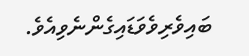ބައިވެރިވެވަޑައިގެންނެވިއެވެ.